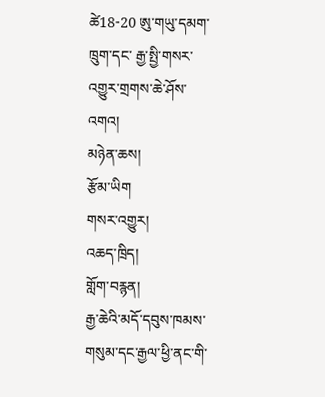ཚེ18-20 ཨུ་གཡུ་དམག་ཁྲུག་དང་ རྒྱ་སྤྱི་གསར་འགྱུར་གྲགས་ཆེ་ཤོས་འགའ།
མཉེན་ཆས།
རྩོམ་ཡིག
གསར་འགྱུར།
འཆད་ཁྲིད།
གློག་བརྙན།
རྒྱ་ཆེའི་མདོ་དབུས་ཁམས་གསུམ་དང་རྒྱལ་ཕྱི་ནང་གི་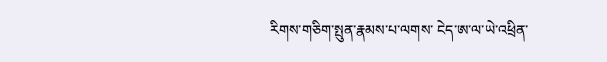རིགས་གཅིག་སྤུན་རྣམས་པ་ལགས་ ངེད་ཨ་ལ་ཡེ་འཕྲིན་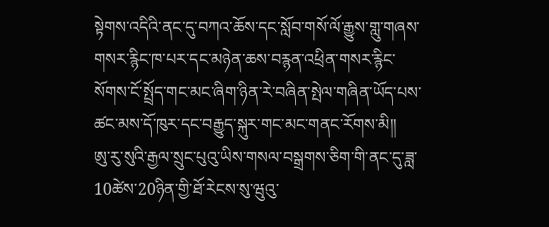སྟེགས་འདིའི་ནང་དུ་བཀའ་ཆོས་དང་སློབ་གསོ་ལོ་རྒྱུས་གླུ་གཞས་གསར་རྙིང་ཁ་པར་དང་མཉེན་ཆས་བརྙན་འཕྲིན་གསར་རྙིང་སོགས་ངོ་སྤྲོད་གང་མང་ཞིག་ཉིན་རེ་བཞིན་སྤེལ་གཞིན་ཡོད་པས་ཚང་མས་དོ་ཁུར་དང་བརྒྱུད་སྐུར་གང་མང་གནང་རོགས་མི།།
ཨུ་རུ་སུའི་རྒྱལ་སྲུང་པུའུ་ཡིས་གསལ་བསྒྲགས་ཅིག་གི་ནང་དུ་ཟླ་10ཚེས་20ཉིན་གྱི་ཐོ་རེངས་སུ་ཝུའུ་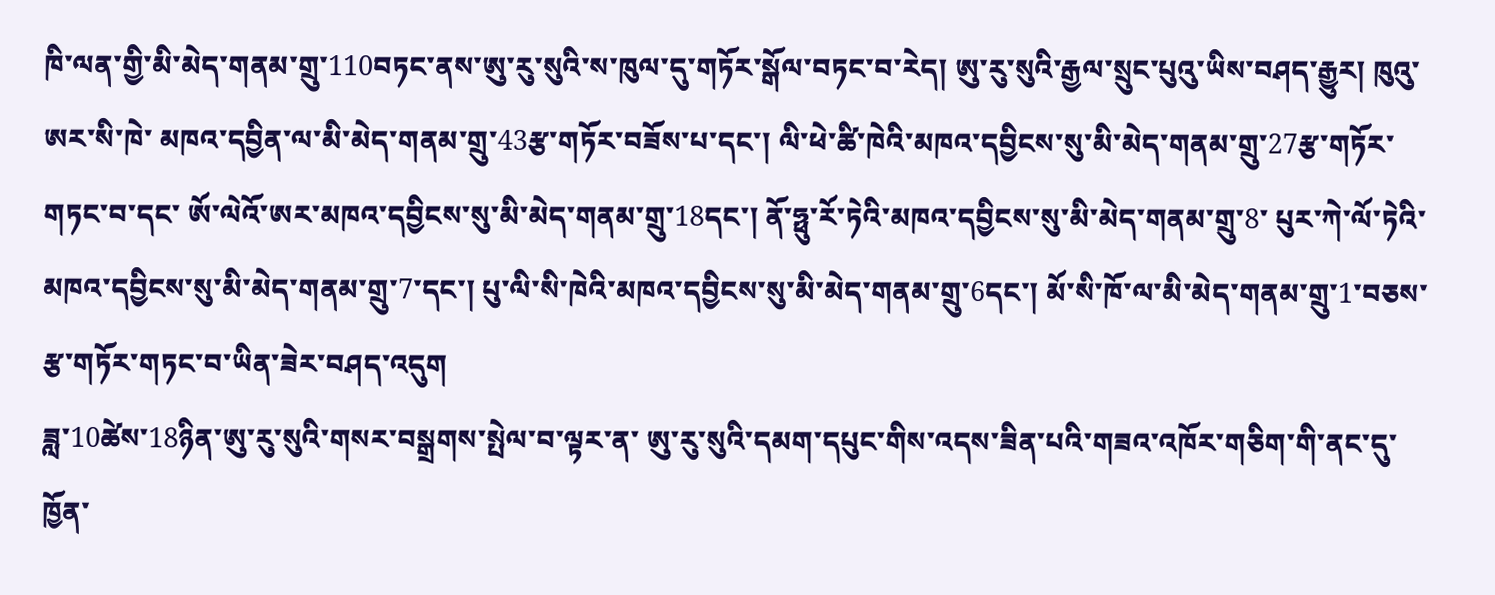ཁི་ལན་གྱི་མི་མེད་གནམ་གྲུ་110བཏང་ནས་ཨུ་རུ་སུའི་ས་ཁུལ་དུ་གཏོར་སྒོལ་བཏང་བ་རེད། ཨུ་རུ་སུའི་རྒྱལ་སྲུང་པུའུ་ཡིས་བཤད་རྒྱུར། ཁུའུ་ཨར་སི་ཁེ་ མཁའ་དབྱིན་ལ་མི་མེད་གནམ་གྲུ་43རྩ་གཏོར་བཟོས་པ་དང་། ལི་ཕེ་ཚི་ཁེའི་མཁའ་དབྱིངས་སུ་མི་མེད་གནམ་གྲུ་27རྩ་གཏོར་གཏང་བ་དང་ ཨོ་ལེའོ་ཨར་མཁའ་དབྱིངས་སུ་མི་མེད་གནམ་གྲུ་18དང་། ནོ་ཧྥུ་རོ་ཏེའི་མཁའ་དབྱིངས་སུ་མི་མེད་གནམ་གྲུ་8་ པུར་ཀེ་ལོ་ཏེའི་མཁའ་དབྱིངས་སུ་མི་མེད་གནམ་གྲུ་7་དང་། པུ་ལི་སི་ཁེའི་མཁའ་དབྱིངས་སུ་མི་མེད་གནམ་གྲུ་6དང་། མོ་སི་ཁོ་ལ་མི་མེད་གནམ་གྲུ་1་བཅས་རྩ་གཏོར་གཏང་བ་ཡིན་ཟེར་བཤད་འདུག
ཟླ་10ཚེས་18ཉིན་ཨུ་རུ་སུའི་གསར་བསྒྲགས་སྤེལ་བ་ལྟར་ན་ ཨུ་རུ་སུའི་དམག་དཔུང་གིས་འདས་ཟིན་པའི་གཟའ་འཁོར་གཅིག་གི་ནང་དུ་ཁྱོན་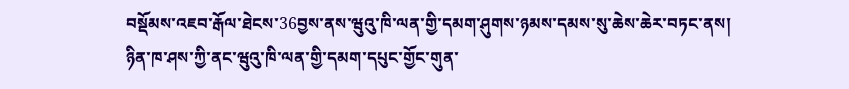བསྡོམས་འཇབ་རྒོལ་ཐེངས་36བྱས་ནས་ཝུའུ་ཁི་ལན་གྱི་དམག་ཤུགས་ཉམས་དམས་སུ་ཆེས་ཆེར་བཏང་ནས། ཉིན་ཁ་ཤས་ཀྱི་ནང་ཝུའུ་ཁི་ལན་གྱི་དམག་དཔུང་གྱོང་གུན་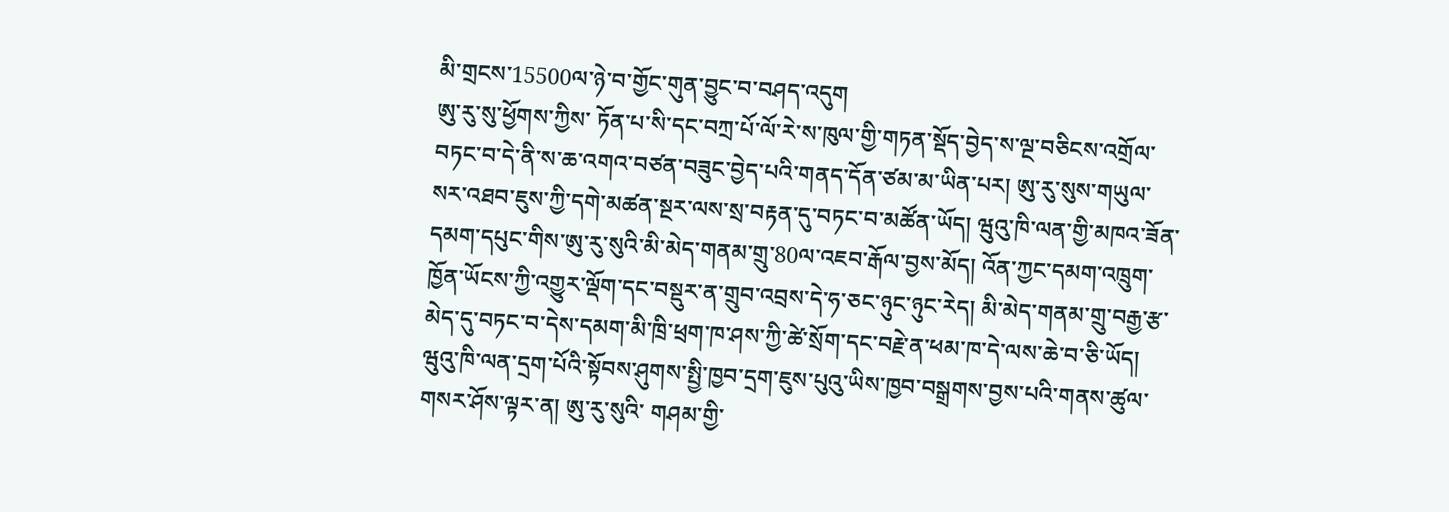མི་གྲངས་15500ལ་ཉེ་བ་གྱོང་གུན་བྱུང་བ་བཤད་འདུག
ཨུ་རུ་སུ་ཕྱོགས་ཀྱིས་ ཏོན་པ་སི་དང་བཀྲ་པོ་ལོ་རེ་ས་ཁུལ་གྱི་གཏན་སྡོད་བྱེད་ས་ལྔ་བཅིངས་འགྲོལ་བཏང་བ་དེ་ནི་ས་ཆ་འགའ་བཙན་བཟུང་བྱེད་པའི་གནད་དོན་ཙམ་མ་ཡིན་པར། ཨུ་རུ་སུས་གཡུལ་སར་འཐབ་ཇུས་ཀྱི་དགེ་མཚན་སྔར་ལས་སྲ་བརྟན་དུ་བཏང་བ་མཚོན་ཡོད། ཝུའུ་ཁི་ལན་གྱི་མཁའ་ཟོན་དམག་དཔུང་གིས་ཨུ་རུ་སུའི་མི་མེད་གནམ་གྲུ་80ལ་འཇབ་རྒོལ་བྱས་མོད། འོན་ཀྱང་དམག་འཁྲུག་ཁྱོན་ཡོངས་ཀྱི་འགྱུར་ལྡོག་དང་བསྡུར་ན་གྲུབ་འབྲས་དེ་ཧ་ཅང་ཉུང་ཉུང་རེད། མི་མེད་གནམ་གྲུ་བརྒྱ་རྩ་མེད་དུ་བཏང་བ་དེས་དམག་མི་ཁྲི་ཕྲག་ཁ་ཤས་ཀྱི་ཚེ་སྲོག་དང་བརྗེ་ན་ཕམ་ཁ་དེ་ལས་ཆེ་བ་ཅི་ཡོད།
ཝུའུ་ཁི་ལན་དྲག་པོའི་སྟོབས་ཤུགས་སྤྱི་ཁྱབ་དྲག་ཇུས་པུའུ་ཡིས་ཁྱབ་བསྒྲགས་བྱས་པའི་གནས་ཚུལ་གསར་ཤོས་ལྟར་ན། ཨུ་རུ་སུའི་ གཤམ་གྱི་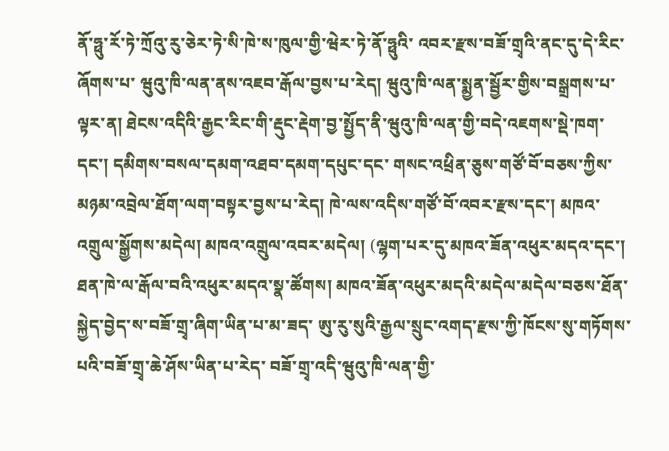ནོ་ཧྥུ་རོ་ཏེ་ཀྲོའུ་རུ་ཅེར་ཏེ་སི་ཁེ་ས་ཁུལ་གྱི་ཝེར་ཏེ་ནོ་ཧྥུའི་ འབར་རྫས་བཟོ་གྲྭའི་ནང་དུ་དེ་རིང་ཞོགས་པ་ ཝུའུ་ཁི་ལན་ནས་འཇབ་རྒོལ་བྱས་པ་རེད། ཝུའུ་ཁི་ལན་སྨྱན་སྦྱོར་གྱིས་བསྒྲགས་པ་ལྟར་ན། ཐེངས་འདིའི་རྒྱང་རིང་གི་རྡུང་རྡེག་བྱ་སྤྱོད་ནི་ཝུའུ་ཁི་ལན་གྱི་བདེ་འཇགས་སྡེ་ཁག་དང་། དམིགས་བསལ་དམག་འཐབ་དམག་དཔུང་དང་ གསང་འཕྲིན་ཅུས་གཙོ་བོ་བཅས་ཀྱིས་མཉམ་འབྲེལ་ཐོག་ལག་བསྟར་བྱས་པ་རེད། ཁེ་ལས་འདིས་གཙོ་བོ་འབར་རྫས་དང་། མཁའ་འགྲུལ་སྒྱོགས་མདེལ། མཁའ་འགྲུལ་འབར་མདེལ། (ལྷག་པར་དུ་མཁའ་ཟོན་འཕུར་མདའ་དང་། ཐན་ཁེ་ལ་རྒོལ་བའི་འཕུར་མདའ་སྣ་ཚོགས། མཁའ་ཟོན་འཕུར་མདའི་མདེལ་མདེལ་བཅས་ཐོན་སྐྱེད་བྱེད་ས་བཟོ་གྲྭ་ཞིག་ཡིན་པ་མ་ཟད་ ཨུ་རུ་སུའི་རྒྱལ་སྲུང་འགད་རྫས་ཀྱི་ཁོངས་སུ་གཏོགས་པའི་བཟོ་གྲྭ་ཆེ་ཤོས་ཡིན་པ་རེད་ བཟོ་གྲྭ་འདི་ཝུའུ་ཁི་ལན་གྱི་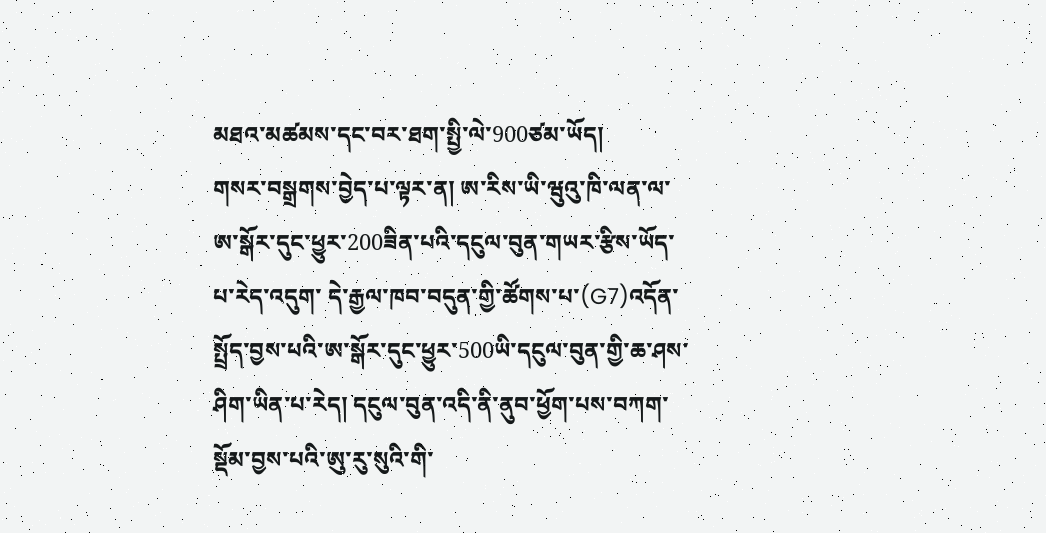མཐའ་མཚམས་དང་བར་ཐག་སྤྱི་ལེ་900ཙམ་ཡོད།
གསར་བསྒྲགས་བྱེད་པ་ལྟར་ན། ཨ་རིས་ཡི་ཝུའུ་ཁི་ལན་ལ་ཨ་སྒོར་དུང་ཕྱུར་200ཟིན་པའི་དངུལ་བུན་གཡར་རྩིས་ཡོད་པ་རེད་འདུག་ དེ་རྒྱལ་ཁབ་བདུན་གྱི་ཚོགས་པ་(G7)འདོན་སྤྲོད་བྱས་པའི་ཨ་སྒོར་དུང་ཕྱུར་500ཡི་དངུལ་བུན་གྱི་ཆ་ཤས་ཤིག་ཡིན་པ་རེད། དངུལ་བུན་འདི་ནི་ནུབ་ཕྱོག་པས་བཀག་སྡོམ་བྱས་པའི་ཨུ་རུ་སུའི་གི་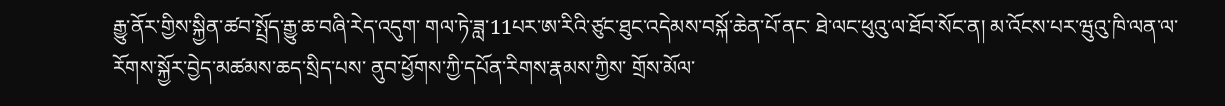རྒྱུ་ནོར་གྱིས་སྐྱིན་ཚབ་སྤྲོད་རྒྱུ་ཆ་བཞི་རེད་འདུག་ གལ་ཏེ་ཟླ་11པར་ཨ་རིའི་ཙུང་ཐུང་འདེམས་བསྐོ་ཆེན་པོ་ནང་ ཐེ་ལང་ཕུའུ་ལ་ཐོབ་སོང་ན། མ་འོངས་པར་ཝུའུ་ཁི་ལན་ལ་རོགས་སྐྱོར་བྱེད་མཚམས་ཆད་སྲིད་པས་ ནུབ་ཕྱོགས་ཀྱི་དཔོན་རིགས་རྣམས་ཀྱིས་ གྲོས་མོལ་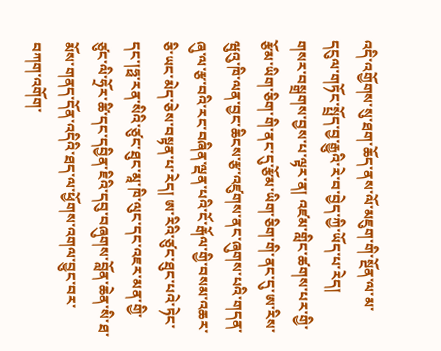འདི་འགྱོགས་སུ་ཐག་ཆོད་ནས་ལོ་མཇུག་གི་སྔོན་ལ་མ་དངུལ་གཏོང་སྤྲོད་བྱ་རྒྱུའི་རེ་བ་བྱེད་ཀྱི་ཡོད་པ་རེད།
གསར་བསྒྲགས་བྱས་པ་ལྟར་ན། འཛམ་གླིང་ཚགས་པར་གྱི་རྩོམ་ཡིག་ཅིག་གི་ནང་དུ་རྩོམ་ཡིག་ཅིག་གི་ནང་དུ་ཨ་རིས་ཝུའུ་ཁི་ལན་བྱང་ཆིངས་རྩ་འཛུགས་ནང་ཞུགས་པའི་གདན་ཞུ་ལ་རྩ་བའི་རང་བཞིན་ལྡན་པའི་ངོ་རྒོལ་གྱི་བསམ་འཆར་ཅི་ཡང་མེད་ཅེས་བསྟན་པ་རེད། ཨ་རིའི་ཙུང་ཐུང་པའེ་ཏེང་དང་།ཧྥ་རན་སིའི་ཙུང་ཐུང་མཱ་ཁི་ལུང་དང་འཇར་མན་གྱི་ཙུང་ལི་ཧྲོར་ཚི་དང་དབྱིན་ཇིའི་དབུ་བཞུགས་བློན་ཆེན་སི་ཐ་མོས་གནད་དོན་འདིའི་ཐད་ལ་ཕྱོགས་འགལ་བྱུང་བར་བཀག་འགོག་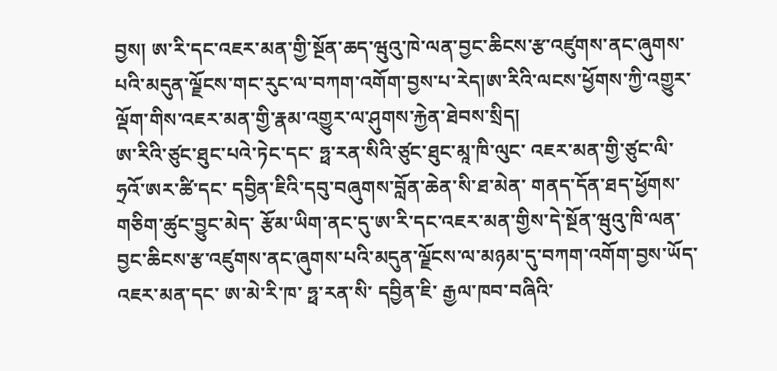བྱས། ཨ་རི་དང་འཇར་མན་གྱི་སྔོན་ཆད་ཝུའུ་ཁེ་ལན་བྱང་ཆིངས་རྩ་འཛུགས་ནང་ཞུགས་པའི་མདུན་ལྗོངས་གང་རུང་ལ་བཀག་འགོག་བྱས་པ་རེད།ཨ་རིའི་ལངས་ཕྱོགས་ཀྱི་འགྱུར་ལྡོག་གིས་འཇར་མན་གྱི་རྣམ་འགྱུར་ལ་ཤུགས་རྐྱེན་ཐེབས་སྲིད།
ཨ་རིའི་ཙུང་ཐུང་པའེ་ཏེང་དང་ ཧྥ་རན་སིའི་ཙུང་ཐུང་མཱ་ཁི་ལུང་ འཇར་མན་གྱི་ཙུང་ལི་ཧྲའོ་ཨར་ཚི་དང་ དབྱིན་ཇིའི་དབུ་བཞུགས་བློན་ཆེན་སི་ཐ་མེན་ གནད་དོན་ཐད་ཕྱོགས་གཅིག་ཚུང་བྱུང་མེད་ རྩོམ་ཡིག་ནང་དུ་ཨ་རི་དང་འཇར་མན་གྱིས་དེ་སྔོན་ཝུའུ་ཁི་ལན་བྱང་ཆིངས་རྩ་འཛུགས་ནང་ཞུགས་པའི་མདུན་ལྗོངས་ལ་མཉམ་དུ་བཀག་འགོག་བྱས་ཡོད་
འཇར་མན་དང་ ཨ་མེ་རི་ཁ་ ཧྥ་རན་སི་ དབྱིན་ཇི་ རྒྱལ་ཁབ་བཞིའི་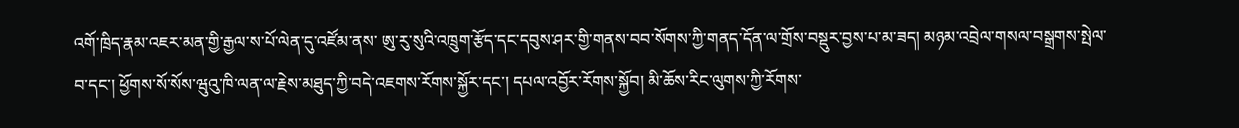འགོ་ཁྲིད་རྣམ་འཇར་མན་གྱི་རྒྱལ་ས་པོ་ལེན་དུ་འཛོམ་ནས་ ཨུ་རུ་སུའི་འཁྲུག་རྩོད་དང་དབུས་ཤར་གྱི་གནས་བབ་སོགས་ཀྱི་གནད་དོན་ལ་གྲོས་བསྡུར་བྱས་པ་མ་ཟད། མཉམ་འབྲེལ་གསལ་བསྒྲགས་སྤེལ་བ་དང་། ཕྱོགས་སོ་སོས་ཝུའུ་ཁི་ལན་ལ་རྗེས་མཐུད་ཀྱི་བདེ་འཇགས་རོགས་སྐྱོར་དང་། དཔལ་འབྱོར་རོགས་སྐྱོབ། མི་ཆོས་རིང་ལུགས་ཀྱི་རོགས་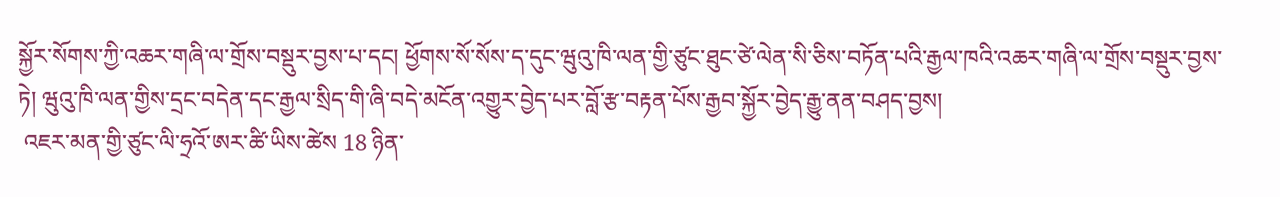སྐྱོར་སོགས་ཀྱི་འཆར་གཞི་ལ་གྲོས་བསྡུར་བྱས་པ་དང། ཕྱོགས་སོ་སོས་ད་དུང་ཝུའུ་ཁི་ལན་གྱི་ཙུང་ཐུང་ཙེ་ལེན་སི་ཅིས་བཏོན་པའི་རྒྱལ་ཁའི་འཆར་གཞི་ལ་གྲོས་བསྡུར་བྱས་ཏེ། ཝུའུ་ཁི་ལན་གྱིས་དྲང་བདེན་དང་རྒྱལ་སྲིད་གི་ཞི་བདེ་མངོན་འགྱུར་བྱེད་པར་བློ་རྩ་བརྟན་པོས་རྒྱབ་སྐྱོར་བྱེད་རྒྱུ་ནན་བཤད་བྱས།
 འཇར་མན་གྱི་ཙུང་ལི་ཧྲའོ་ཨར་ཚི་ཡིས་ཚེས 18 ཉིན་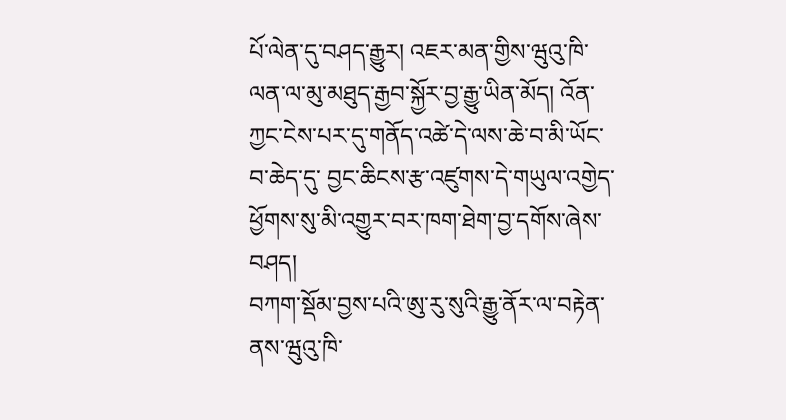པོ་ལེན་དུ་བཤད་རྒྱུར། འཇར་མན་གྱིས་ཝུའུ་ཁི་ལན་ལ་མུ་མཐུད་རྒྱབ་སྐྱོར་བྱ་རྒྱུ་ཡིན་མོད། འོན་ཀྱང་ངེས་པར་དུ་གནོད་འཚེ་དེ་ལས་ཆེ་བ་མི་ཡོང་བ་ཆེད་དུ་ བྱང་ཆིངས་རྩ་འཛུགས་དེ་གཡུལ་འགྱེད་ཕྱོགས་སུ་མི་འགྱུར་བར་ཁག་ཐེག་བྱ་དགོས་ཞེས་བཤད།
བཀག་སྡོམ་བྱས་པའི་ཨུ་རུ་སུའི་རྒྱུ་ནོར་ལ་བརྟེན་ནས་ཝུའུ་ཁི་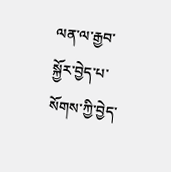ལན་ལ་རྒྱབ་སྐྱོར་བྱེད་པ་སོགས་ཀྱི་བྱེད་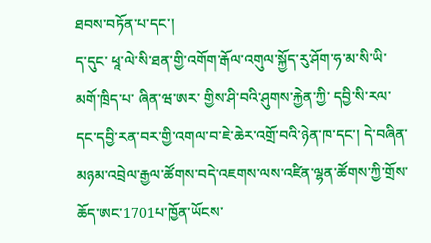ཐབས་བཏོན་པ་དང་།
ད་དུང་ ཕཱ་ལེ་སི་ཐན་གྱི་འགོག་རྒོལ་འགུལ་སྐྱོད་རུ་ཤོག་ཧ་མ་སི་ཡི་མགོ་ཁྲིད་པ་ ཞིན་ཝ་ཨར་ གྱིས་ཤི་བའི་ཤུགས་རྐྱེན་ཀྱི་ དབྱི་སི་རལ་དང་དབྱི་རན་བར་གྱི་འགལ་བ་ཇེ་ཆེར་འགྲོ་བའི་ཉེན་ཁ་དང་། དེ་བཞིན་མཉམ་འབྲེལ་རྒྱལ་ཚོགས་བདེ་འཇགས་ལས་འཛིན་ལྷན་ཚོགས་ཀྱི་གྲོས་ཆོད་ཨང་1701པ་ཁྱོན་ཡོངས་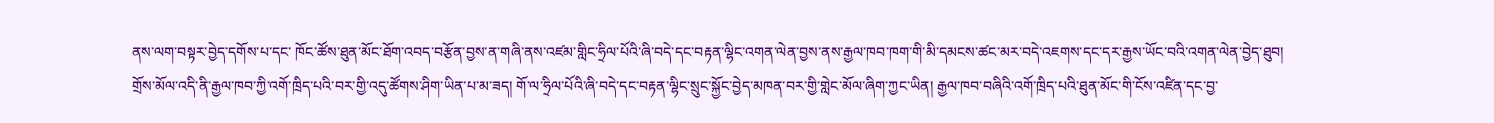ནས་ལག་བསྟར་བྱེད་དགོས་པ་དང་ ཁོང་ཚོས་ཐུན་མོང་ཐོག་འབད་བརྩོན་བྱས་ན་གཞི་ནས་འཛམ་གླིང་ཧྲིལ་པོའི་ཞི་བདེ་དང་བརྟན་ལྷིང་འགན་ལེན་བྱས་ནས་རྒྱལ་ཁབ་ཁག་གི་མི་དམངས་ཚང་མར་བདེ་འཇགས་དང་དར་རྒྱས་ཡོང་བའི་འགན་ལེན་བྱེད་ཐུབ།
གྲོས་མོལ་འདི་ནི་རྒྱལ་ཁབ་ཀྱི་འགོ་ཁྲིད་པའི་བར་གྱི་འདུ་ཚོགས་ཤིག་ཡིན་པ་མ་ཟད། གོ་ལ་ཧྲིལ་པོའི་ཞི་བདེ་དང་བརྟན་ལྷིང་སྲུང་སྐྱོང་བྱེད་མཁན་བར་གྱི་གླེང་མོལ་ཞིག་ཀྱང་ཡིན། རྒྱལ་ཁབ་བཞིའི་འགོ་ཁྲིད་པའི་ཐུན་མོང་གི་ངོས་འཛིན་དང་བྱ་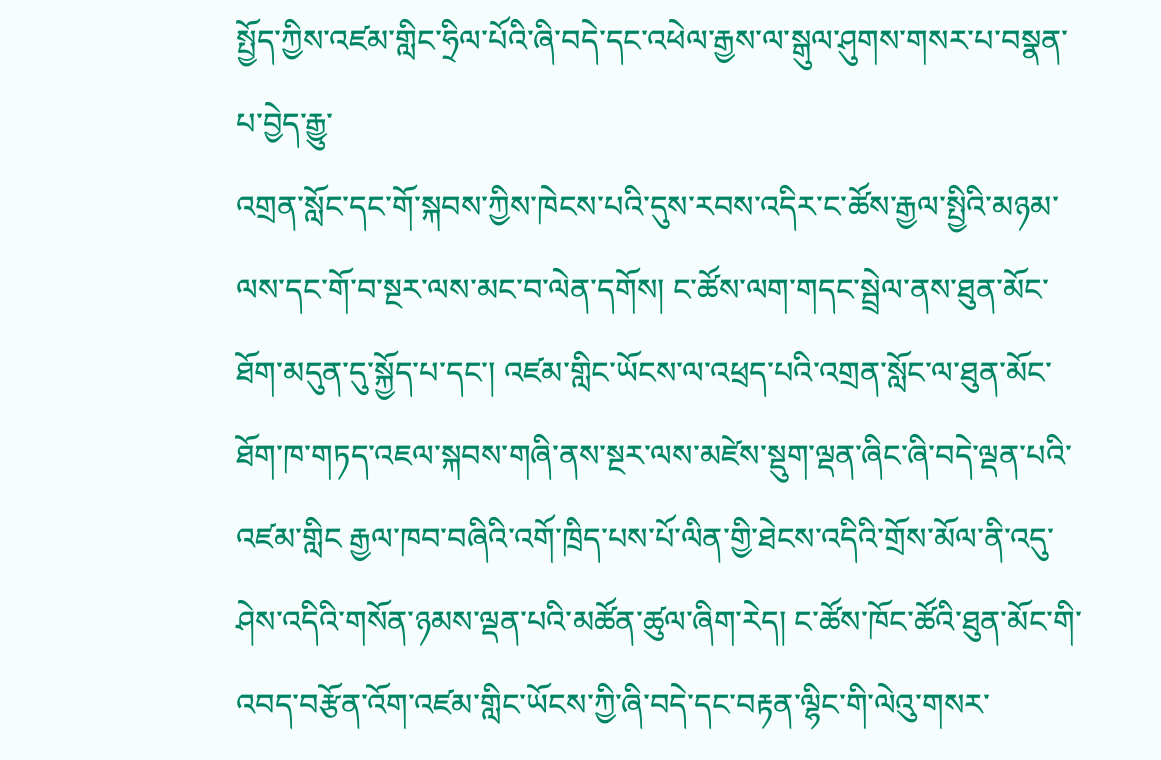སྤྱོད་ཀྱིས་འཛམ་གླིང་ཧྲིལ་པོའི་ཞི་བདེ་དང་འཕེལ་རྒྱས་ལ་སྒུལ་ཤུགས་གསར་པ་བསྣན་པ་བྱེད་རྒྱུ་
འགྲན་སློང་དང་གོ་སྐབས་ཀྱིས་ཁེངས་པའི་དུས་རབས་འདིར་ང་ཚོས་རྒྱལ་སྤྱིའི་མཉམ་ལས་དང་གོ་བ་སྔར་ལས་མང་བ་ལེན་དགོས། ང་ཚོས་ལག་གདང་སྦྲེལ་ནས་ཐུན་མོང་ཐོག་མདུན་དུ་སྐྱོད་པ་དང་། འཛམ་གླིང་ཡོངས་ལ་འཕྲད་པའི་འགྲན་སློང་ལ་ཐུན་མོང་ཐོག་ཁ་གཏད་འཇལ་སྐབས་གཞི་ནས་སྔར་ལས་མཛེས་སྡུག་ལྡན་ཞིང་ཞི་བདེ་ལྡན་པའི་འཛམ་གླིང རྒྱལ་ཁབ་བཞིའི་འགོ་ཁྲིད་པས་པོ་ལིན་གྱི་ཐེངས་འདིའི་གྲོས་མོལ་ནི་འདུ་ཤེས་འདིའི་གསོན་ཉམས་ལྡན་པའི་མཚོན་ཚུལ་ཞིག་རེད། ང་ཚོས་ཁོང་ཚོའི་ཐུན་མོང་གི་འབད་བརྩོན་འོག་འཛམ་གླིང་ཡོངས་ཀྱི་ཞི་བདེ་དང་བརྟན་ལྷིང་གི་ལེའུ་གསར་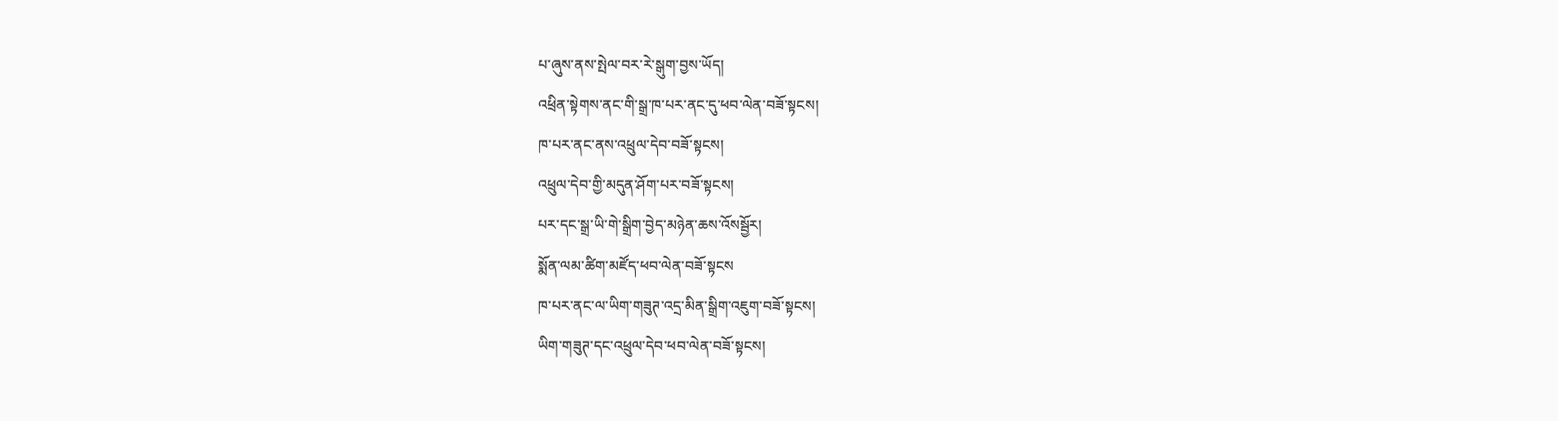པ་ཞུས་ནས་སྤེལ་བར་རེ་སྒུག་བྱས་ཡོད།
འཕྲིན་སྟེགས་ནང་གི་སྒྲ་ཁ་པར་ནང་དུ་ཕབ་ལེན་བཟོ་སྟངས།
ཁ་པར་ནང་ནས་འཕྲུལ་དེབ་བཟོ་སྟངས།
འཕྲུལ་དེབ་གྱི་མདུན་ཤོག་པར་བཟོ་སྟངས།
པར་དང་སྒྲ་ཡི་གེ་སྒྲིག་བྱེད་མཉེན་ཆས་འོསསྦྱོར།
སྨོན་ལམ་ཚིག་མཛོད་ཕབ་ལེན་བཟོ་སྟངས
ཁ་པར་ནང་ལ་ཡིག་གཟུཊ་འདྲ་མིན་སྒྲིག་འཇུག་བཟོ་སྟངས།
ཡིག་གཟུཊ་དང་འཕྲུལ་དེབ་ཕབ་ལེན་བཟོ་སྟངས།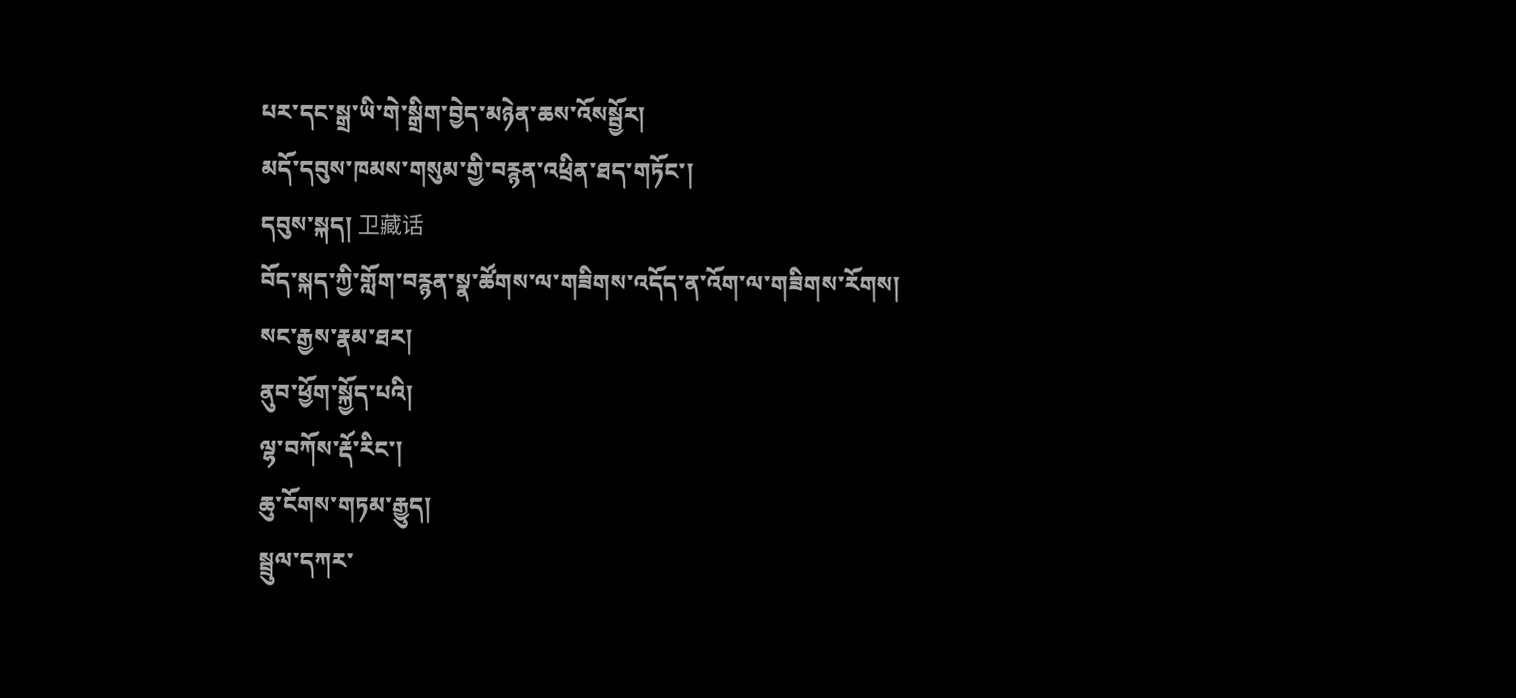པར་དང་སྒྲ་ཡི་གེ་སྒྲིག་བྱེད་མཉེན་ཆས་འོསསྦྱོར།
མདོ་དབུས་ཁམས་གསུམ་གྱི་བརྙན་འཕྲིན་ཐད་གཏོང་།
དབུས་སྐད། 卫藏话
བོད་སྐད་ཀྱི་གློག་བརྙན་སྣ་ཚོགས་ལ་གཟིགས་འདོད་ན་འོག་ལ་གཟིགས་རོགས།
སང་རྒྱས་རྣམ་ཐར།
ནུབ་ཕྱོག་སྐྱོད་པའི།
ལྷ་བཀོས་རྡོ་རིང་།
ཆུ་ངོགས་གཏམ་རྒྱུད།
སྦྲུལ་དཀར་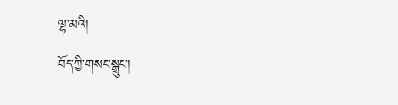ལྷ་མའི།
བོད་ཀྱི་གསང་སྒྲུང་།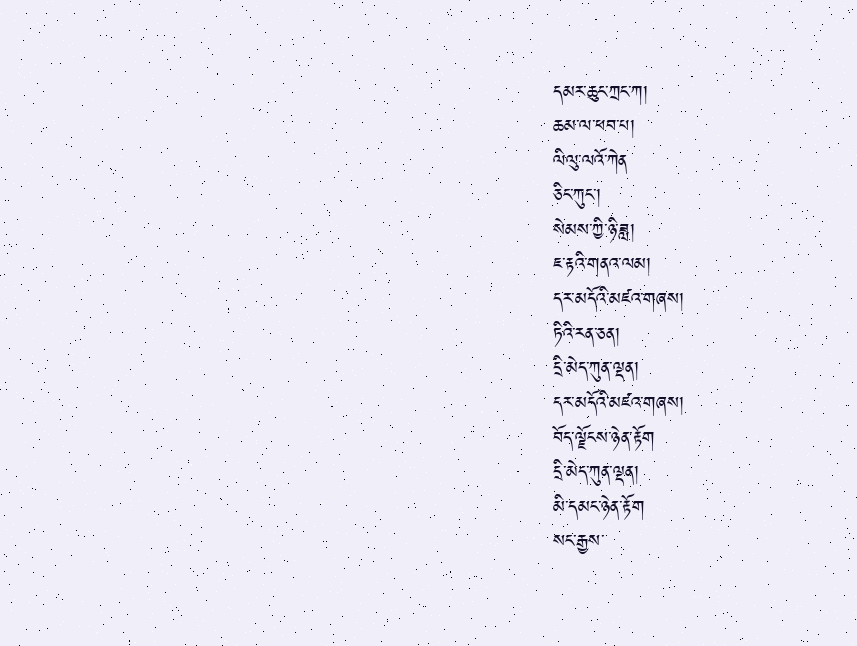དམར་ཆུང་ཀྲང་ཀ།
ཆམ་ལ་ཕབ་པ།
ལིལུ་ལའོ་ཀེན
ཅིང་ཀུང་།
སེམས་ཀྱི་ཉི་ཟླ།
ཇ་རྟའི་གནའ་ལམ།
དར་མདོའི་མཛའ་གཞས།
ཏིའི་རན་ཅན།
དྲི་མེད་ཀུན་ལྡན།
དར་མདོའི་མཛའ་གཞས།
བོད་ལྗོངས་ཉེན་རྟོག
དྲི་མེད་ཀུན་ལྡན།
མི་དམང་ཉེན་རྟོག
སང་རྒྱས་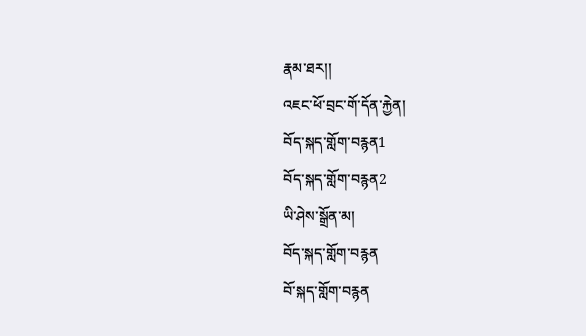རྣམ་ཐར།།
འཇང་ཕོ་བྲང་གོ་དོན་རྐྱེན།
བོད་སྐད་གློག་བརྙན1
བོད་སྐད་གློག་བརྙན2
ཡི་ཤེས་སྒྲོན་མ།
བོད་སྐད་གློག་བརྙན
བོ་སྐད་གློག་བརྙན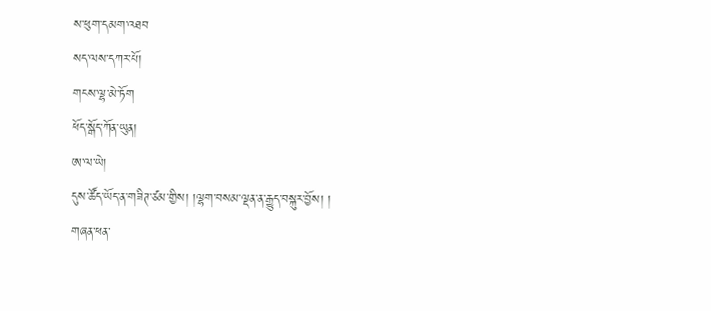ས་ཕུག་དམག་འཐབ
སད་ལས་དཀར་པོ།
གངས་ལྷ་མེ་ཏོག
ཕོད་སྒོད་ཀོན་ཡུན།
ཨ་ལ་ཡེ།
དུས་ཚོད་ཡོད་ན་གཟིཊ་ཙམ་གྱིས། །ལྷག་བསམ་ལྡན་ན་རྒྱུད་བསྐུར་བྱོས། །
གཞན་ཕན་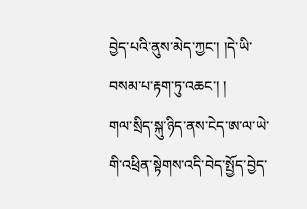བྱེད་པའི་ནུས་མེད་ཀྱང་། །དེ་ཡི་བསམ་པ་རྟག་ཏུ་འཆང་། །
གལ་སྲིད་སྐུ་ཉིད་ནས་ངེད་ཨ་ལ་ཡེ་གི་འཕྲིན་སྟེགས་འདི་བེད་སྤྱོད་བྱེད་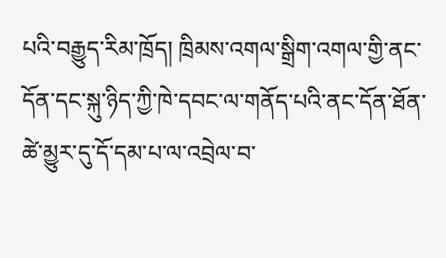པའི་བརྒྱུད་རིམ་ཁྲོད། ཁྲིམས་འགལ་སྒྲིག་འགལ་གྱི་ནང་དོན་དང་སྐུ་ཉིད་ཀྱི་ཁེ་དབང་ལ་གནོད་པའི་ནང་དོན་ཐོན་ཚེ་མྱུར་དུ་དོ་དམ་པ་ལ་འབྲེལ་བ་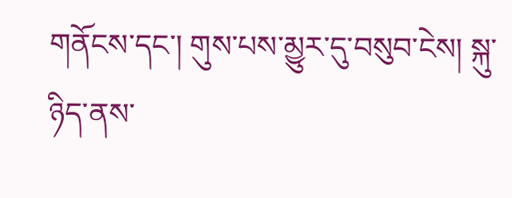གནོངས་དང་། གུས་པས་མྱུར་དུ་བསུབ་ངེས། སྐུ་ཉིད་ནས་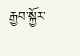རྒྱབ་སྐྱོར་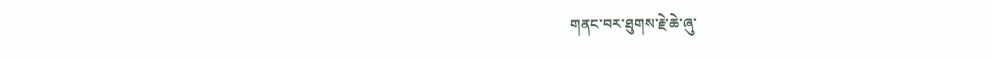གནང་བར་ཐུགས་རྗེ་ཆེ་ཞུ་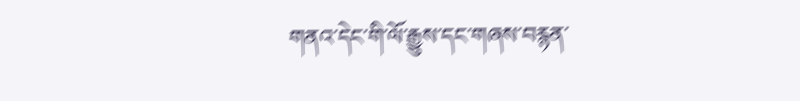གནའ་དེང་གི་ལོ་རྒྱུས་དང་གཞས་བརྙན་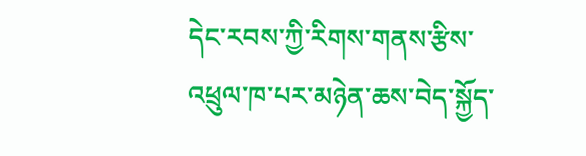དེང་རབས་ཀྱི་རིགས་གནས་རྩིས་འཕྲུལ་ཁ་པར་མཉེན་ཆས་བེད་སྐྱོད་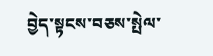བྱེད་སྟངས་བཅས་སྤེལ་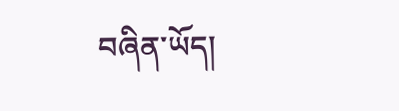བཞིན་ཡོད།